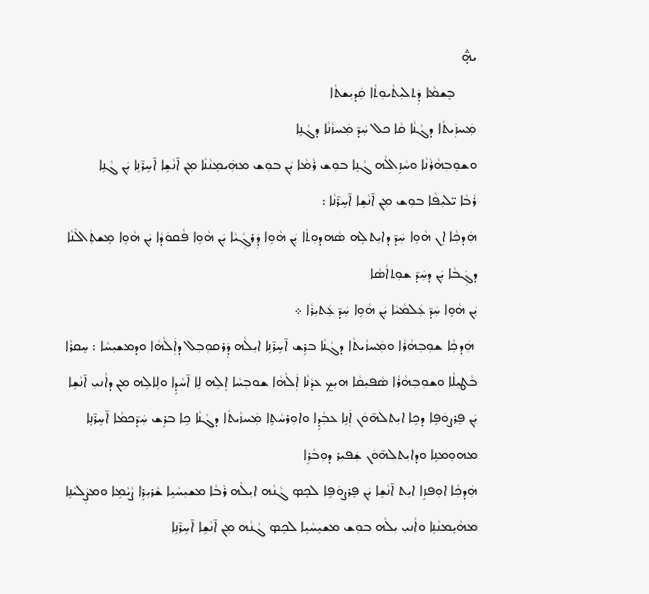ܞ
      ܒܸܫܡܵܐ ܕܲܬܠܝܼܬܵܝܘܼܬܵܐ ܩܲܕܝܼܫܬܵܐ
ܡܲܚܙܲܝܬܵܐ ܕܓܵܢܵܐ ܩܵܐ ܟܠ ܚܲܕ̄ ܡܲܚܙܵܢܵܐ ܕܓܵܢܹܐ
ܘܫܘܸܒܼܗܵܪܵܢܵܐ ܘܚܵܙܹܐܠܵܗ ܓܵܢܹܐ ܒܘܼܫ ܪܵܡܵܐ ܝܲܢ ܒܘܼܫ ܡܗܲܝܡܸܢܵܢܵܐ ܡܼܢ ܐ̄ܢܵܫܹܐ ܐ̄ܚܹܪ̄ܢܹܐ ܝܲܢ ܓܵܢܹܐ
ܪܵܒܵܐ ܝ̈ܠܝܼܦܵܐ ܒܘܼܫ ܡܼܢ ܐ̄ܢܵܫܹܐ ܐ̄ܚܹܪ̄ܢܵܐ :
ܗܲܕܟܼܵܐ ܐܸܢ ܗܵܘܹܐ ܚܲܕ̄ ܕܐܝܼܬܠܹܗ ܣܵܗܕܘܼܬܵܐ ܝܲܢ ܗܵܘܹܐ ܕܲܪܓܼܵܝܵܐ ܝܲܢ ܗܵܘܹܐ ܦܵܩܘܿܕܵܐ ܝܲܢ ܗܵܘܹܐ ܡܸܫܬܲܐܠܵܢܵܐ ܕܓܲܒܵܐ ܝܲܢ ܕܚܲܕ̄ ܫܘܼܬܐܵܤܵܐ
ܝܲܢ ܗܵܘܹܐ ܚܲܕ̄ ܥܲܠܡܵܝܵܐ ܝܲܢ ܗܵܘܹܐ ܚܲܕ̄ ܥܲܬܝܼܪܵܐ ܀
 ܗܲܕܟܼܵܐ ܫܘܼܒܼܗܵܪܵܐ ܘܡܲܚܙܵܝܬܵܐ ܕܓܵܢܵܐ ܒܪܹܫ ܐ̄ܚܹܪ̄ܢܹܐ ܐܝܼܠܵܗ ܕܲܪܩܘܼܒܼܠ ܕܐܲܠܵܗܵܐ ܘܕܡܫܝܼܚܵܐ : ܚܸܩܪܵܐ ܒܵܛܝܼܠܵܐ ܘܫܘܼܒܼܗܵܪܵܐ ܤܵܦܝܼܩܵܐ ܗܝܼܟ̰ ܥܕܵܢܵܐ ܐܲܠܵܗܵܐ ܫܘܒܼܚܵܐ ܐܸܠܹܗ ܠܹܐ ܐ̄ܚܵܕܹܐ ܘܠܹܐܠܹܗ ܡܼܢ ܕܐܵܢܝܼ ܐ̄ܢܵܫܹܐ ܝܲܢ ܦܸܪܨܘܿܦܹܐ ܕܟܹܐ ܐܝܼܬܠܗ̄ܘܿܢ ܐܲܢܹܐ ܥܒܼܵܕܹܐ ܘܐܘܼܪܚܵܬܹܐ ܡܲܚܙܵܝܬܵܐ ܕܓܵܢܵܐ ܟܹܐ ܒܪܹܫ ܚܲܕ̄ܟܡܵܐ ܐ̄ܚܹܪ̄ܢܹܐ ܡܗܘܼܡܢܹܐ ܘܕܐܝܼܬܠܗ̄ܘܿܢ ܫܲܦܝܼܪ ܕܘܼܒܵܪܹܐ
ܗܲܕܟܼܵܐ ܐܘܼܦܙܹܐ ܐܝܼܬ ܐ̄ܢܵܫܹܐ ܝܲܢ ܦܸܪܨܘܿܦܹܐ ܠܟܸܤ ܓܵܢܵܗ ܐܝܼܠܵܗ ܪܵܒܵܐ ܡܫܝܼܚܵܝܹܐ ܫܵܪܝܼܪܹܐ ܨܵܝܵܡܹܐ ܘܡܨܲܠܝܵܢܹܐ ܡܗܵܝܸܡܢܵܢܹܐ ܘܐܵܢܝܼ ܝܼܠܵܗ ܒܘܼܫ ܡܫܝܸܚܵܝܹܐ ܠܟܸܤ ܓܵܢܵܗ ܡܼܢ ܐ̄ܢܵܫܹܐ ܐ̄ܚܹܪ̄ܢܹܐ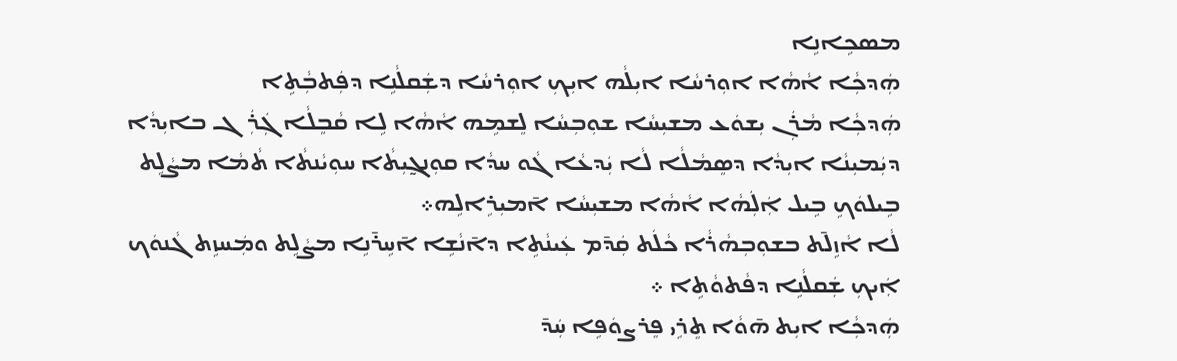ܡܤܟܹܐܢܹܐ
ܗܲܕܟܼܵܐ ܐܵܗܵܐ ܐܘܼܪܚܵܐ ܐܝܼܠܵܗ ܐܝܼܟܼ ܐܘܼܪܚܵܐ ܕܫܲܩܠܵܢܹܐ ܕܦܲܬܒܼܵܬܹܐ
ܗܲܕܟܼܵܐ ܡܵܪܲܢ ܝܼܫܘܿܥ ܡܫܝܼܚܵܐ ܫܘܼܒܼܚܵܐ ܠܸܫܡܹܗ ܐܵܗܵܐ ܠܹܐ ܩܵܒܸܠܵܐ ܓܲܪܲܓ ܒܐܝܼܕܵܐ ܕܝܲܡܝܼܢܵܐ ܐܝܼܕܵܐ ܕܣܸܡܵܠܵܐ ܠܵܐ ܝܲܕܥܵܐ ܓܵܘ ܚܕܵܐ ܩܘܼܢܓ̰ܝܼܬܵܐ ܚܘܼܝܵܢܬܵܐ ܬܵܡܵܐ ܡܨܵܠܹܬ ܒܹܝܠܘܿܟܹ ܒܹܝܠ ܐܲܠܲܗܵܐ ܐܵܗܵܐ ܡܫܝܼܚܵܐ ܐ̄ܡܝܼܪܹܐܠܹܗ܀
ܠܵܐ ܐܵܙܹܠ̄ܬ ܒܫܘܼܒܼܗܵܪܵܐ ܟܵܠܿܬ ܩܲܕ̄ܡ ܥܲܝܢܵܬܹܐ ܕܐ̄ܢܵܫܹܐ ܐ̄ܚܹܪ̄ܢܹܐ ܡܨܵܠܹܬ ܘܡܲܚܙܹܬ ܓܵܢܘܿܟ ܐܲܝܟܼ ܫܲܩܠܵܢܹܐ ܕܦܵܬܘܵܬܹܐ ܀
ܗܲܕܟܼܵܐ ܐܝܼܬ ܗ̄ܘܵܐ ܬܸܪܹܝ ܦܸܪܨܘܿܦܹܐ ܚܲܕ̄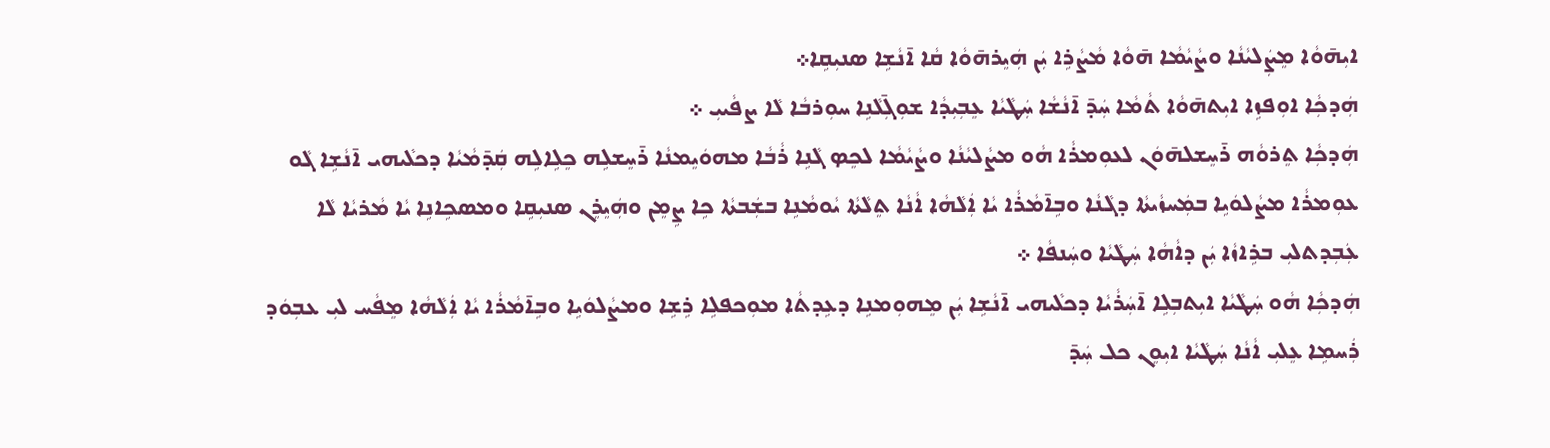ܐܝܼܗ̄ܘܵܐ ܡܸܨܲܠܝܵܢܵܐ ܘܨܵܝܵܡܵܐ ܗ̄ܘܵܐ ܡܵܨܵܪܹܐ ܝܲܢ ܗܲܝܸܪܗ̄ܘܵܐ ܩܵܐ ܐ̄ܢܵܫܹܐ ܣܢܝܼܩܹܐ܀
ܗܲܕܟܼܵܐ ܐܘܼܦܙܹܐ ܐܝܼܬܗ̄ܘܵܐ ܬܵܡܵܐ ܚܲܕ̄ ܐ̄ܢܵܫܵܐ ܚܲܛܵܝܵܐ ܥܸܒܼܝܼܕܵܐ ܫܘܼܓܼ̄ܠܵܢܹܐ ܚܘܼܪܒܵܐ ܠܵܐ ܨܦܵܝܝܼ ܀
ܗܲܕܟܼܵܐ ܬܸܪܘܵܗ ܪ̄ܚܸܫܠܗ̄ܘܿܢ ܠܥܘܼܡܪܵܐ ܗܵܘ ܡܨܵܠܝܵܢܵܐ ܘܨܵܝܵܡܵܐ ܠܟܸܤ ܓܵܢܹܐ ܪܵܒܵܐ ܡܗܘܿܝܸܡܢܵܐ ܪ̄ܚܸܫܠܹܗ ܟܸܠܹܐܠܹܗ ܩܲܕ̄ܡܵܝܵܐ ܕܟܠܵܝܗܝ ܐ̄ܢܵܫܹܐ ܓܵܘ ܥܘܼܡܪܵܐ ܡܨܵܠܘܿܝܹܐ ܒܡܲܚܙܵܝܬܵܐ ܕܓܵܢܵܐ ܘܒܹܐ̄ܡܵܪܵܐ ܝܵܐ ܐܲܠܵܗܵܐ ܐܵܢܵܐ ܬܸܠܵܬܵܐ ܝܵܘܡܵܢܹܐ ܒܫܲܒܬܵܐ ܟܹܐ ܨܹܡܸܢ ܘܗܲܝܸܪܸܢ ܤܢܝܼܩܹܐ ܘܡܤܟܹܐܢܹܐ ܝܵܐ ܡܵܪܝܵܐ ܠܵܐ ܥܲܒܼܕܬܠܝܼ ܒܪܹܐܙܵܐ ܝܲܢ ܕܐܵܗܵܐ ܚܲܛܵܝܵܐ ܘܚܲܢܦܵܐ ܀
ܗܲܕܟܼܵܐ ܗܵܘ ܚܲܛܵܝܵܐ ܐܝܼܬܒܼܠܹܐ ܐ̄ܚܲܪܵܝܵܐ ܕܟܠܵܝܗܝ ܐ̄ܢܵܫܹܐ ܝܲܢ ܡܸܗܘܼܡܢܹܐ ܕܥܹܕܬܵܐ ܡܘܼܟܦܠܹܐ ܪܹܫܹܐ ܘܡܨܵܠܘܿܝܹܐ ܘܒܹܐ̄ܡܵܪܵܐ ܝܵܐ ܐܲܠܵܗܵܐ ܡܸܦܵܚ ܠܝܼ ܥܒܼܘܿܕ ܪܲܚܡܹܐ ܥܸܠܝܼ ܐܵܢܵܐ ܚܲܛܵܝܵܐ ܐܝܼܘܸܢ ܟܠ ܚܲܕ̄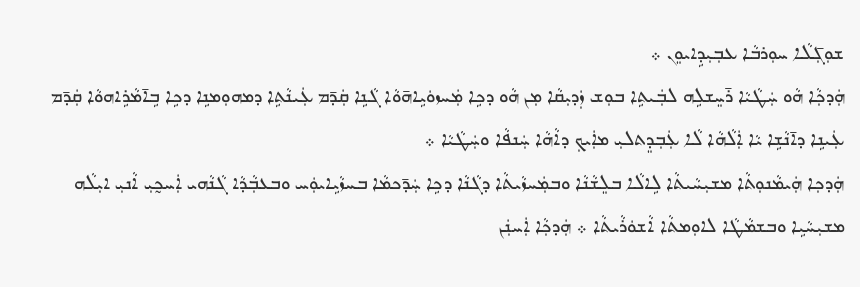ܫܘܼܓܼ̄ܠܵܐ ܚܘܼܪܒܵܐ ܥܒܼܝܼܕܹܐܝܘܸܢ ܀
ܗܲܕܟܼܵܐ ܗܵܘ ܚܲܛܵܝܵܐ ܪ̄ܚܸܫܠܹܗ ܠܒܲܝܬܹܐ ܒܘܼܫ ܙܲܕܝܼܩܵܐ ܡܼܢ ܗܵܘ ܕܟܹܐ ܡܲܚܙܘܿܝܹܐܗ̄ܘܵܐ ܓܵܢܹܐ ܩܲܕ̄ܡ ܥܲܝܢܵܬܹܐ ܕܡܗܘܼܡܢܹܐ ܕܟܹܐ ܒܹܐ̄ܡܵܪܹܐܗܘܵܐ ܩܲܕ̄ܡ ܥܲܝܢܹܐ ܕܐ̄ܢܵܫܹܐ ܝܵܐ ܐܲܠܵܗܵܐ ܠܵܐ ܥܲܒܼܕܸܬܠܝܼ ܡܐܲܝܟܼ ܕܐܵܗܵܐ ܚܲܢܦܵܐ ܘܚܲܛܵܝܵܐ ܀
ܗܲܕܟܼܐ ܗܲܝܡܵܢܘܼܬܵܐ ܡܫܝܼܚܵܝܬܵܐ ܠܹܐܠܵܐ ܒܠܸܫܵܢܵܐ ܘܒܡܲܚܙܵܝܬܵܐ ܕܓܵܢܵܐ ܕܟܹܐ ܚܲܕ̄ܟܡܵܐ ܒܚܙܵܝܹܐܝܘܲܚ ܘܒܥܒܼܵܕܵܐ ܓܵܢܵܗܝ ܐܲܚܟ̰ܝܼ ܐܵܢܝܼ ܐܝܼܠܵܗ ܡܫܝܼܚܵܝܹܐ ܘܒܫܡܵܛܵܐ ܠܐܘܼܡܬܵܐ ܐܵܫܘܿܪܵܝܬܵܐ ܀ ܗܲܕܟܼܵܐ ܐܲܚܢܲܢ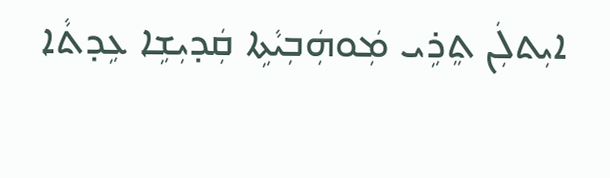ܐܝܼܬܠܲܢ ܬܸܪܹܝ ܡܲܘܗܲܒܼܝܵܬܹܐ ܩܲܕܝܼܫܹܐ ܥܹܕܬܵܐ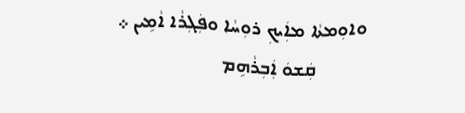ܘܐܘܼܡܬܵܐ ܡܐܲܝܟܼ ܪܘܼܚܵܐ ܘܦܲܓܼܪܵܐ ܐܵܡܹܝܢ ܀
           ܩܲܫܘܿ ܐܲܒܼܪܵܗܹܡ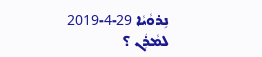ܢܹܪܘܵܝܵܐ 29-4-2019 ܠܡܵܪܲܢ ؟